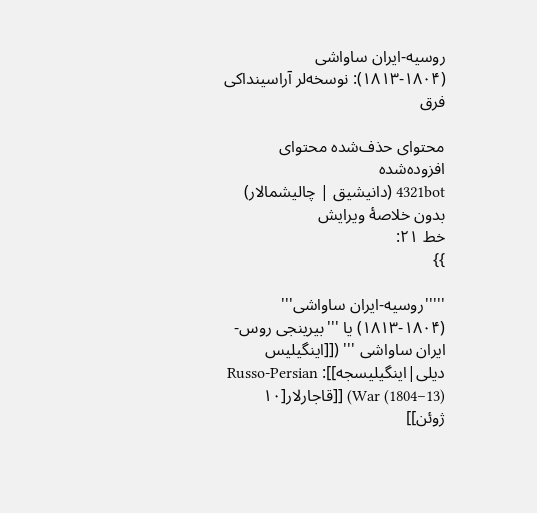روسیه-ایران ساواشی (۱۸۰۴-۱۸۱۳): نوسخه‌لر آراسینداکی فرق

محتوای حذف‌شده محتوای افزوده‌شده
4321bot (دانیشیق | چالیشمالار)
بدون خلاصۀ ویرایش
خط ۲۱:
}}

'''''روسیه-ایران ساواشی''' (۱۸۰۴-۱۸۱۳) یا '''بیرینجی روس-ایران ساواشی ''' ([[اینگیلیس دیلی|اینگیلیسجه]]: Russo-Persian War (1804–13)) [[قاجارلار[۱۰ ژوئن]]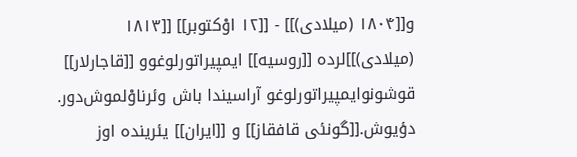و[[۱۸۰۴ (میلادی)]] - [[۱۲ اوْکتوبر]] [[۱۸۱۳ (میلادی)]]لرده [[روسیه]] ایمپیراتورلوغوو [[قاجارلار]] قوشونوایمپیراتورلوغو آراسیندا باش وئرناوْلموش‌دور. دؤیوش.[[گونئی قافقاز]] و [[ایران]] یئرینده اوز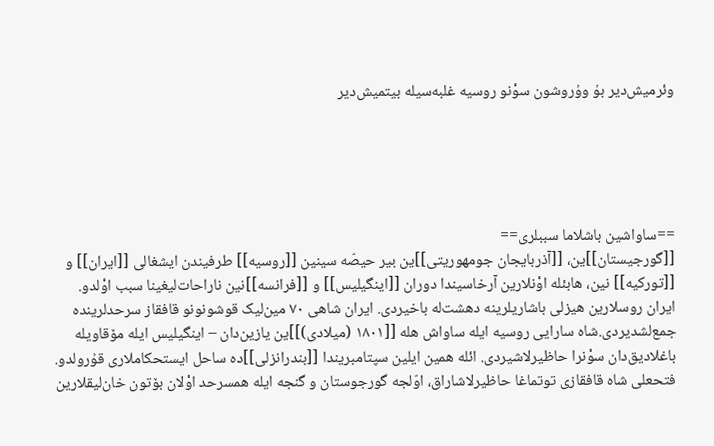وئرمیش‌دیر بۇ وۇروشون سوْنو روسیه غلبه‌سیله بیتمیش‌دیر





==ساواشین باشلاما سببلری==
[[گورجیستان]]ین، [[آذربایجان جومهوریتی]]ین بیر حیصّه ‌سینین [[روسیه]] طرفیندن ایشغالی [[ایران]] و [[تورکیه]] نین، هابئله اوْنلارین آرخاسیندا دوران [[اینگیلیس]] و [[فرانسه]]نین ناراحات‌لیغینا سبب اوْلدو. ایران روسلارین هیز‌لی باشاریلرینه دهشت‌له باخیردی. ایران شاهی ۷۰ مین‌لیک قوشونونو قافقاز سرحدلرینده جمع‌لشدیردی.شاه سارایی روسیه ایله ساواش‌ هله [[۱۸۰۱ (میلادی)]]ین یازین‌دان – اینگیلیس ایله مۆقاویله باغلادیق‌دان سوْنرا حاظیرلاشیردی. ائله همین ایلین سپتامبریندا [[بندرانزلی]]ده ساحل ایستحکاملاری قۇرولدو. فتحعلی شاه قافقازی توتماغا حاظیرلاشاراق، اوّلجه گورجوستان و گنجه ایله همسرحد اوْلان بۆتون خان‌لیقلارین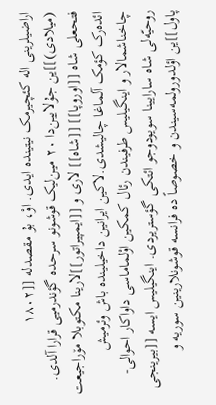اراضیلرینی اله کئچیرمک نیتینده ایدی. اوْ، بۇ مقصدله [[۱۸۰۲ (میلادی)]]ین جۇلایین‌دا ۲۰ مین‌لیک قوشونو سرحده گؤندرمیی قرارا آلدی. فتحعلی شاه [[اوروپا]] [[شاه]] لاری و [[ایمپیراتور]]لارینا مکتوبلا مۆراجیعت ائده‌رک کؤمک آلماغا چالیشدی.لاکین ایرانین داخیلینده باش وئرمیش چاخناشمالار و اینگیلیس طرفیندن رئال کمکین اوْلماماسی داواکار احوالی-روحیّه‌لی شاه سارایینا سویودوجو ائتکی گؤستریردی. اینگیلیس ایسه [[بیرینجی پاول]]ین اؤلدورولمه‌سیندن و خصوصاً ده فرانسه قوشونلارینین سوریه و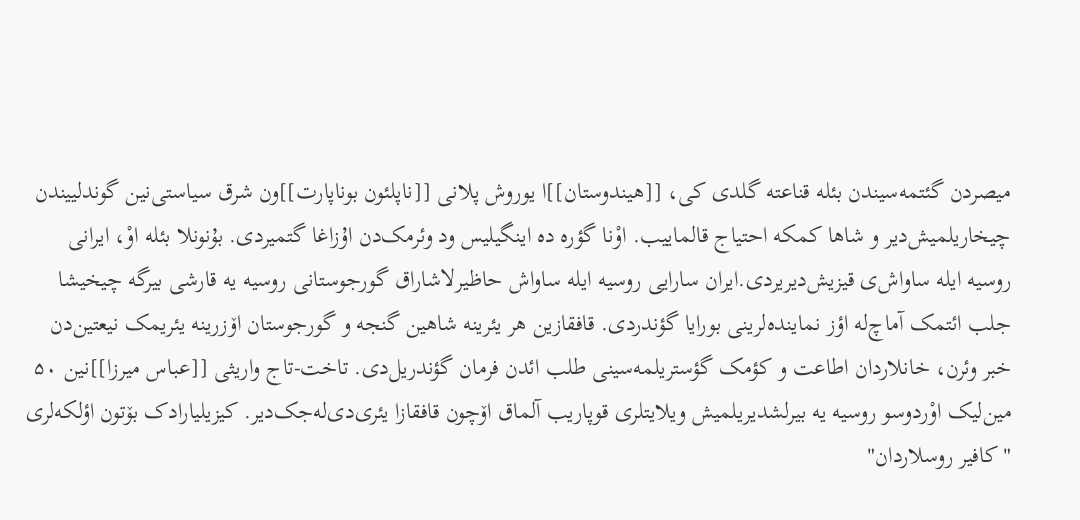میصردن گئتمه‌سیندن بئله قناعته گلدی کی، [[هیندوستان]]ا یوروش پلانی [[ناپلئون بوناپارت]]ون شرق سیاستی‌نین گوندلییندن چیخاریلمیش‌دیر و شاها کمکه احتیاج قالماییب. اوْنا گؤره ده اینگیلیس ود وئرمک‌دن اۇزاغا گتمیردی. بۇنونلا بئله اوْ، ایرانی روسیه ایله ساواش‌ی قیزیش‌دیریردی.ایران سارایی روسیه ایله ساواش‌ حاظیرلاشاراق گورجوستانی روسیه یه قارشی بیرگه چیخیشا جلب ائتمک آماچ‌له اؤز نماینده‌لرینی بورایا گؤندردی. قافقازین هر یئرینه شاهین گنجه و گورجوستان اۆزرینه یئریمک نیعتین‌دن خبر وئرن، خانلاردان اطاعت و کؤمک گؤستریلمه‌سینی طلب ائدن فرمان گؤندریل‌دی. تاخت-تاج واریثی [[عباس میرزا]]نین ۵۰ مین‌لیک اوْردوسو روسیه یه بیرلشدیریلمیش ویلایتلری قوپاریب آلماق اۆچون قافقازا یئری‌دی‌له‌جک‌دیر. کیزیلیارادک بۆتون اؤلکه‌لری "کافیر روسلاردان"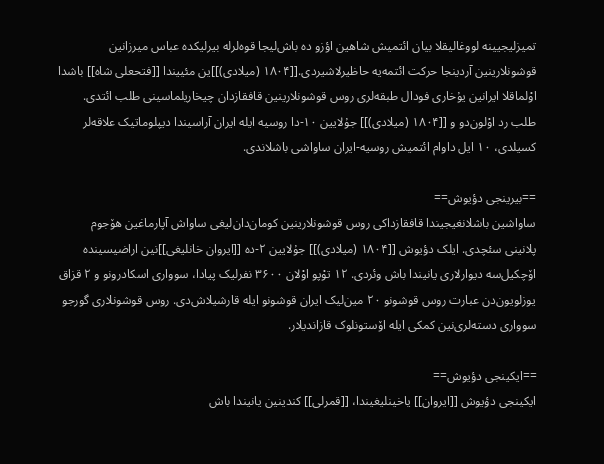تمیزلیجیینه لووغالیقلا بیان ائتمیش شاهین اؤزو ده باش‌لیجا قوه‌لرله بیرلیکده عباس میرزا‌نین قوشونلارینین آردینجا حرکت ائتمه‌یه حاظیرلاشیردی.[[۱۸۰۴ (میلادی)]]ین مئییندا [[فتحعلی شاه]] باشدا اوْلماقلا ایرانین یۇخاری فودال طبقه‌لری روس قوشونلارینین قافقازدان چیخاریلماسینی طلب ائتدی. طلب رد اوْلون‌دو و [[۱۸۰۴ (میلادی)]] جۇلایین ۱۰-دا روسیه ایله ایران آراسیندا دیپلوماتیک علاقه‌لر کسیلدی، ۱۰ ایل داوام ائتمیش روسیه-ایران ساواشی باشلاندی.

==بیرینجی دؤیوش==
ساواشین باشلانغیجیندا قافقازداکی روس قوشونلارینین کومان‌دان‌لیغی ساواش آپارماغین هۆجوم پلانینی سئچدی. ایلک دؤیوش [[۱۸۰۴ (میلادی)]] جۇلایین ۲-ده [[ایروان خانلیغی]]نین اراضیسینده اۆچکیل‌سه دیوارلاری یانیندا باش وئردی. ۱۲ توْپو اوْلان ۳۶۰۰ نفرلیک پیادا، سوواری اسکادرونو و ۲ قزاق یوزلویون‌دن عبارت روس قوشونو ۲۰ مین‌لیک ایران قوشونو ایله قارشیلاش‌دی. روس قوشونلاری گورجو سوواری دسته‌لری‌نین کمکی ایله اۆستونلوک قازاندیلار.

==ایکینجی دؤیوش==
ایکینجی دؤیوش [[ایروان]] یاخینلیغیندا، [[قمرلی]] کندینین یانیندا باش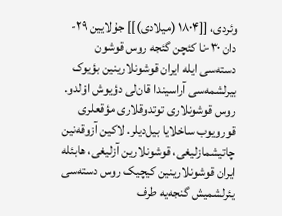وئردی، [[۱۸۰۴ (میلادی)]] جۇلایین ۲۹-دان ۳۰-نا کئچن گئجه روس قوشون دسته‌سی ایله ایران قوشونلارینین بؤیوک بیرلشمه‌سی آراسیندا قان‌لی دؤیوش اوْلدو. روس قوشونلاری توتدوقلاری مؤقعلری قورویوب ساخلایا بیل‌دیلر. لاکین آزوقه‌نین چاتیشمازلیغی، قوشونلارین آزلیغی، هابئله ایران قوشونلارینین کیچیک روس دسته‌سی یئرلشمیش گنجه‌یه طرف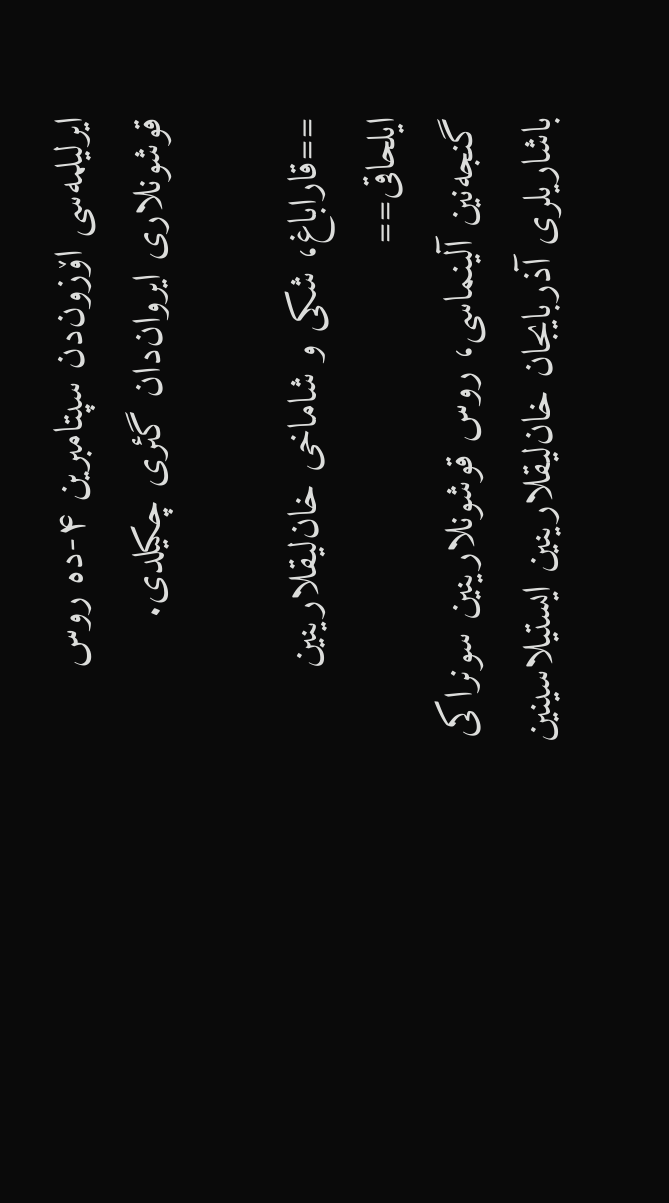ایرلیلمه‌سی اۆزون‌دن سپتامبرین ۴-ده روس قوشونلاری ایروان‌دان گئری چکیلدی.

==قاراباغ، شکی و شاماخی خان‌لیقلارینین ایلحاقی==
گنجه‌نین آلینماسی، روس قوشونلارینین سونراکی باشاریلری آذربایجان خان‌لیقلارینین ایستیلاسینین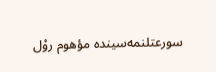سورعتلنمه‌سینده مؤهوم روْل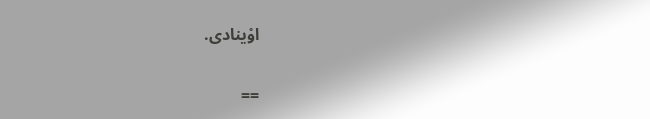اوْینادی.

==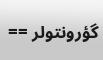گؤرونتولر ==